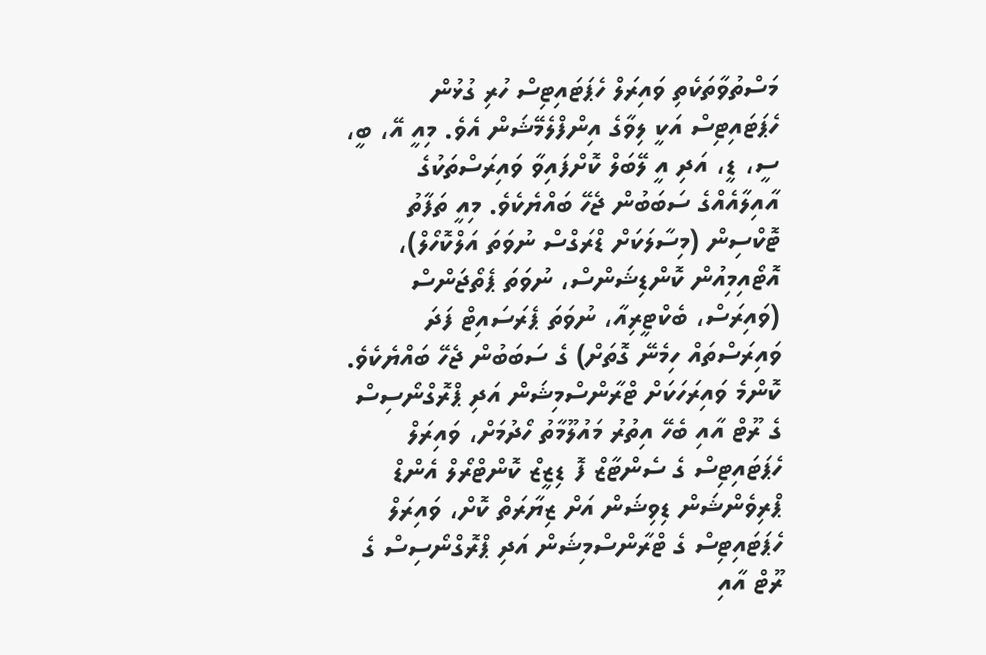މަސްތުވާތަކެތި ވައިރަލް ހެޕަޓައިޓިސް ހުރި ގުޅުން
ހެޕަޓައިޓިސް އަކީ ލިވާގެ އިންފްލެމޭޝަން އެވެ. މިއީ އޭ، ބީ، ސީ، ޑީ، އަދި އީ ލޭބަލް ކޮށްފައިވާ ވައިރަސްތަކުގެ އާއިލާއެއްގެ ސަބަބުން ޖެހޭ ބައްޔެކެވެ. މިއީ ތަފާތު ޓޮކްސިން (މިސާލަކަށް ޑްރަގްސް ނުވަތަ އަލްކޮހޯލް)، އޮޓޯއިމިއުން ކޮންޑިޝަންސް، ނުވަތަ ޕެތޯޖަންސް (ވައިރަސް، ބެކްޓީރިއާ، ނުވަތަ ޕެރަސައިޓް ފަދަ ވައިރަސްތައް ހިމެނޭ ގޮތަށް) ގެ ސަބަބުން ޖެހޭ ބައްޔެކެވެ.
ކޮންމެ ވައިރަހަކަށް ޓްރާންސްމިޝަން އަދި ޕްރޮގްނޯސިސް ގެ ރޫޓް އާއި ބެހޭ އިތުރު މައުލޫމާތު ހޯދުމަށް، ވައިރަލް ހެޕަޓައިޓިސް ގެ ސެންޓާޒް ފޮ ޑިޒީޒް ކޮންޓްރޯލް އެންޑް ޕްރިވެންޝަން ޑިވިޝަން އަށް ޒިޔާރަތް ކޮށް، ވައިރަލް ހެޕަޓައިޓިސް ގެ ޓްރާންސްމިޝަން އަދި ޕްރޮގްނޯސިސް ގެ ރޫޓް އާއި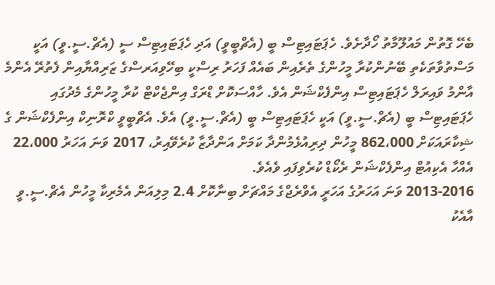ބެހޭ ގޮތުން މައުލޫމާތު ހޯދާށެވެ. ހެޕަޓައިޓިސް ބީ (އެޗްބީވީ) އަދި ހެޕަޓައިޓިސް ސީ (އެޗް.ސީ.ވީ) އަކީ މަސްތުވާތަކެތި ބޭނުންކުރާ މީހުންގެ ތެރެއިން ބައެއް ފަހަރު ރިސްކީ ބިހޭވިއަރސްގެ ޒަރިއްޔާއިން ފެތުރޭ އެންމެ އާންމު ވައިރަލް ހެޕަޓައިޓިސް އިންފެކްޝަން އެވެ. ހާއްސަކޮށް ޑްރަގް އިންޖެކްޓް ކުރާ މީހުންގެ މެދުގައި ހެޕަޓައިޓިސް ބީ (އެޗް.ސީ.ވީ) އަކީ ހެޕަޓައިޓިސް ބީ (އެޗް.ސީ.ވީ) އެވެ. އެޗްބީވީ ކްރޮނިކް އިންފެކްޝަން ގެ ޝިކާރައަކަށް 862،000 މީހުން ދިރިއުޅެމުންދާ ކަމަށް އަންދާޒާ ކުރެވޭއިރު، 2017 ވަނަ އަހަރު 22،000 އެއްހާ އެކިއުޓް އިންފެކްޝަން ރެކޯޑް ކުރެވިފައި ވެއެވެ.
2013-2016 ވަނަ އަހަރުގެ އަހަރީ އެވްރެޖްގެ މައްޗަށް ބިނާކޮށް 2.4 މިލިއަން އެމެރިކާ މީހުން އެޗް.ސީ.ވީ އާއެކު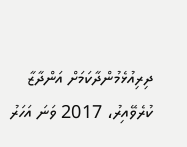ދިރިއުޅެމުންދާކަމަށް އަންދާޒާ ކުރެވޭއިރު، 2017 ވަނަ އަހަރު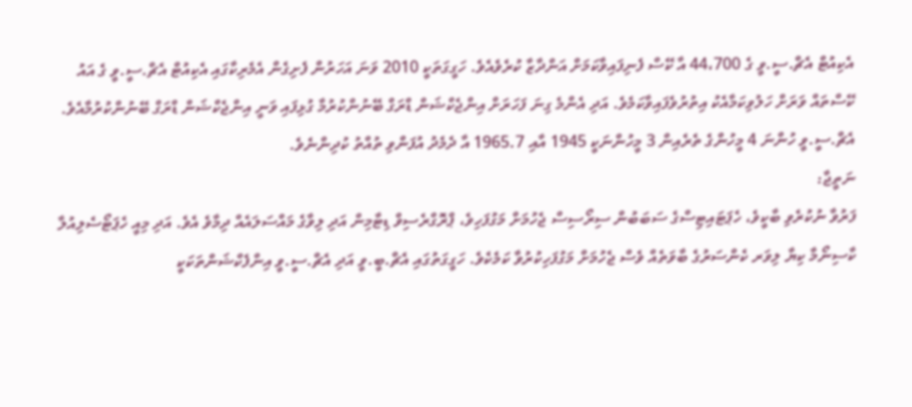އެކިއުޓް އެޗް.ސީ.ވީ ގެ 44،700 އާ ކޭސް ފެނިފައިވާކަމަށް އަންދާޒާ ކުރެވެއެވެ. ހަގީގަތަކީ 2010 ވަނަ އަހަރުން ފެށިގެން އެމެރިކާގައި އެކިއުޓް އެޗް.ސީ.ވީ ގެ އައު ކޭސްތައް ވަރަށް ހަލުވިކަމާއެކު އިތުރުވެފައިވާކަމެވެ. އަދި އެންމެ ގިނަ ފަހަރަށް އިންޖެކްޝަން ޑްރަގް ބޭނުންކުރުމާ ގުޅިފައި ވަނީ އިންޖެކްޝަން ޑްރަގް ބޭނުންކުރުމާއެވެ. އެޗް.ސީ.ވީ ހުންނަ 4 މީހުންގެ ތެރެއިން 3 މީހުންނަކީ 1945 އާއި 1965.7 އާ ދެމެދު އުފަންވި ތުއްތު ކުދިންނެވެ.
ނަތީޖާ:
ފަރުވާ ނުކުރެވި ބާކީވެ، ހެޕަޓައިޓިސްގެ ސަބަބުން ސިރޯސިސް ޖެހުމަށް މަގުފަހިވެ، ޕްރޮގްރެސިވް ޑިޓާމިން އަދި ލިވާގެ މައްސަލައެއް ދިމާވެ އެވެ. އަދި މިއީ ހެޕަޓޯސެލިއުލާ ކާސިނޯމާ ކިޔާ ލިވަރ ކެންސަރުގެ ބާވަތެއް ވެސް ޖެހުމަށް މަގުފަހިކުރުވާ ކަމެކެވެ. ހަގީގަތުގައި އެޗް.ބީ.ވީ އަދި އެޗް.ސީ.ވީ އިންފެކްޝަންތަކަކީ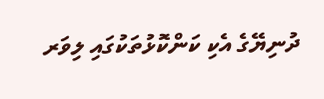ދުނިޔޭގެ އެކި ކަންކޮޅުތަކުގައި ލިވަރ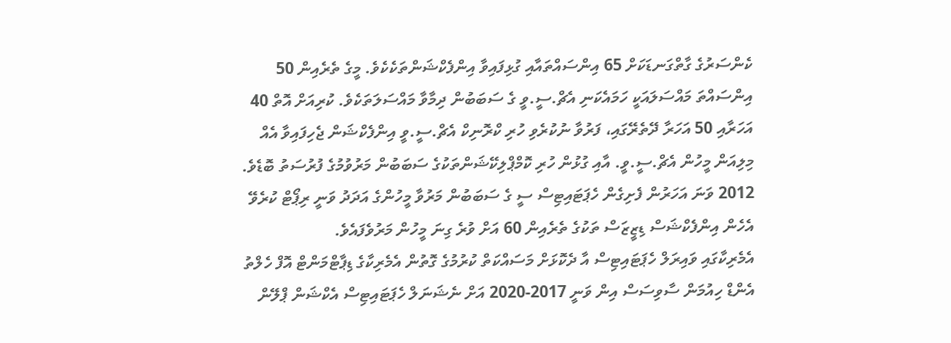ކެންސަރުގެ ގާތްގަނޑަކަށް 65 އިންސައްތައާއި ގުޅިފައިވާ އިންފެކްޝަންތަކެކެވެ. މީގެ ތެރެއިން 50 އިންސައްތަ މައްސަލައަކީ ހަމައެކަނި އެޗް.ސީ.ވީ ގެ ސަބަބުން ދިމާވާ މައްސަލަތަކެވެ. ކުރިއަށް އޮތް 40 އަހަރާއި 50 އަހަރާ ދޭތެރޭގައި، ފަރުވާ ނުކުރެވި ހުރި ކްރޮނިކް އެޗް.ސީ.ވީ އިންފެކްޝަން ޖެހިފައިވާ އެއް މިލިއަން މީހުން އެޗް.ސީ.ވީ. އާއި ގުޅުން ހުރި ކޮމްޕްލިކޭޝަންތަކުގެ ސަބަބުން މަރުވުމުގެ ފުރުސަތު ބޮޑެވެ.
2012 ވަނަ އަހަރުން ފެށިގެން ހެޕަޓައިޓިސް ސީ ގެ ސަބަބުން މަރުވާ މީހުންގެ އަދަދު ވަނީ ރިޕޯޓް ކުރެވޭ އެހެން އިންފެކްޝަސް ޑިޒީޒަސް ތަކުގެ ތެރެއިން 60 އަށް ވުރެ ގިނަ މީހުން މަރުވެފައެވެ.
އެމެރިކާގައި ވައިރަލް ހެޕަޓައިޓިސް އާ ދެކޮޅަށް މަސައްކަތް ކުރުމުގެ ގޮތުން އެމެރިކާގެ ޑިޕާޓްމަންޓް އޮފް ހެލްތު އެންޑް ހިއުމަން ސާވިސަސް އިން ވަނީ 2017-2020 އަށް ނެޝަނަލް ހެޕަޓައިޓިސް އެކްޝަން ޕްލޭން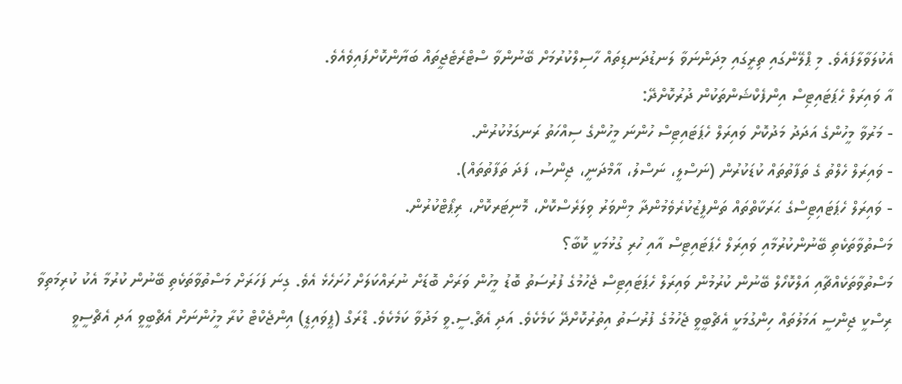އެކުލަވާލާފައެވެ. މި ޕްލޭންގައި ތިރީގައި މިދަންނަވާ ލަނޑުދަނޑިތައް ހާސިލްކުރުމަށް ބޭނުންވާ ސްޓްރެޓެޖީތައް ބަޔާންކޮށްފައިވެއެވެ.
އާ ވައިރަލް ހެޕަޓައިޓިސް އިންފެކްޝަންތަކުން ދުރުކޮށްދޭ:
- މަރުވާ މީހުންގެ އަދަދު މަދުކޮށް ވައިރަލް ހެޕަޓައިޓިސް ހުންނަ މީހުންގެ ސިއްހަތު ރަނގަޅުކުރުން.
- ވައިރަލް ހެލްތު ގެ ތަފާތުތައް ކުޑަކުރުން (ނަސްލީ، ނަސްލު، އާމްދަނީ، ޖިންސު، ފަދަ ތަފާތުތައް).
- ވައިރަލް ހެޕަޓައިޓިސްގެ ޙަރަކާތްތައް ތަންފީޒުކުރެވެމުންދާ މިންވަރު ވިލަރެސްކޮށް، މޮނިޓަރކޮށް، ރިޕޯޓްކުރުން.
މަސްތުވާތަކެތި ބޭނުންކުރުމާއި ވައިރަލް ހެޕަޓައިޓިސް އާއި ހުރި ގުޅުމަކީ ކޮބާ؟
މަސްތުވާތަކެއްޗާއި އަލްކޮހޯލް ބޭނުން ކުރުމުން ވައިރަލް ހެޕަޓައިޓިސް ޖެހުމުގެ ފުރުސަތު ބޮޑު މީހުން ވަރަށް ބޮޑަށް ނުރައްކަލަށް ހުށަހެޅެ އެވެ. ގިނަ ފަހަރަށް މަސްތުވާތަކެތި ބޭނުން ކުރުމާ އެކު ކުރިމަތިވާ ރިސްކީ ޖިންސީ އަމަލުތައް ހިންގުމަކީ އެޗްބީވީ ޖެހުމުގެ ފުރުސަތު އިތުރުކޮށްދޭ ކަމެކެވެ. އަދި އެޗް.ސީ.ވީ މަދުވާ ކަމެކެވެ. ޑްރަގް (ޕީވައިޑީ) އިންޖެކްޓް ކުރާ މީހުންނަށް އެޗްބީވީ އަދި އެޗްސީވީ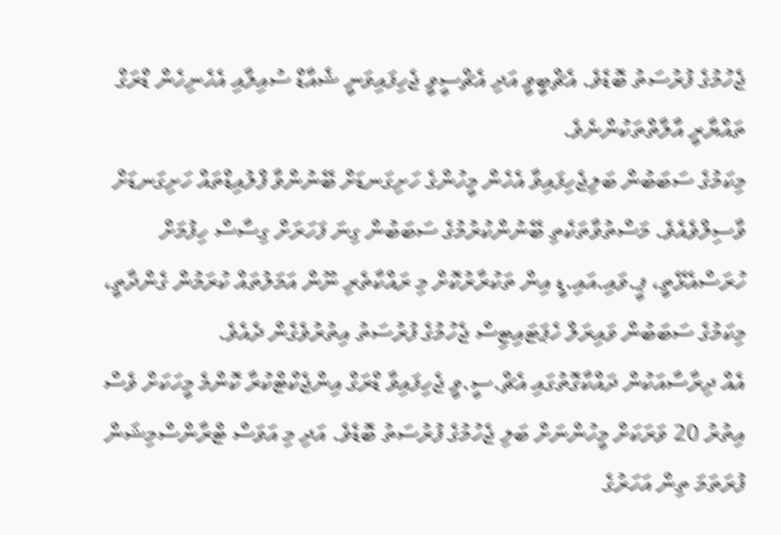ޖެހުމުގެ ފުރުސަތު ބޮޑެވެ. އެޗްބީވީ އަދި އެޗްސީވީ ޖެހިފައިވަނީ ޝެއާޑް ސުއިލާއި އެހެނިހެން ޑްރަގް ތައްޔާރީ އާލާތްތަކުންނެވެ.
މިކަމުގެ ސަބަބުން ބަލިޖެހިފައިވާ އެހެން މީހުންގެ ހަށިގަނޑަށް ބޭނުންވާ ފްލުއިޑްތައް ހަށިގަނޑަށް ވާސިލްވެއެވެ. މަސްތުވާތަކެތި ބޭނުންކުރުމުގެ ސަބަބުން ގިނަ ފަހަރަށް ގިސާސް ހިފުމަށް ހުރަސްއެޅޭތީ، ޕީ.ވައި.އައި.ޑީ އިން ތަކުރާރުކޮށް މި ރައްކާތެރި ނޫން އަމަލުތައް ކުރަމުން ގެންދާތީ، މިކަމުގެ ސަބަބުން ވައިރަލް ހެޕަޓައިޓިސް ޖެހުމުގެ ފުރުސަތު އިތުރުވެގެން ދެއެވެ.
އެއް ދިރާސާއަކުން ދައްކާގޮތުގައި އެޗް.ސީ.ވީ ޖެހިފައިވާ ޑްރަގް އިންޖެކްޓްކުރާ ކޮންމެ މީހަކަށް ވެސް އިތުރު 20 ވަރަކަށް މީހުންނަށް ބަލި ޖެހުމުގެ ފުރުސަތު ބޮޑެވެ. އަދި މި އަވަސް ޓްރާންސްމިޝަން ފުރަތަމަ ތިން އަހަރުގެ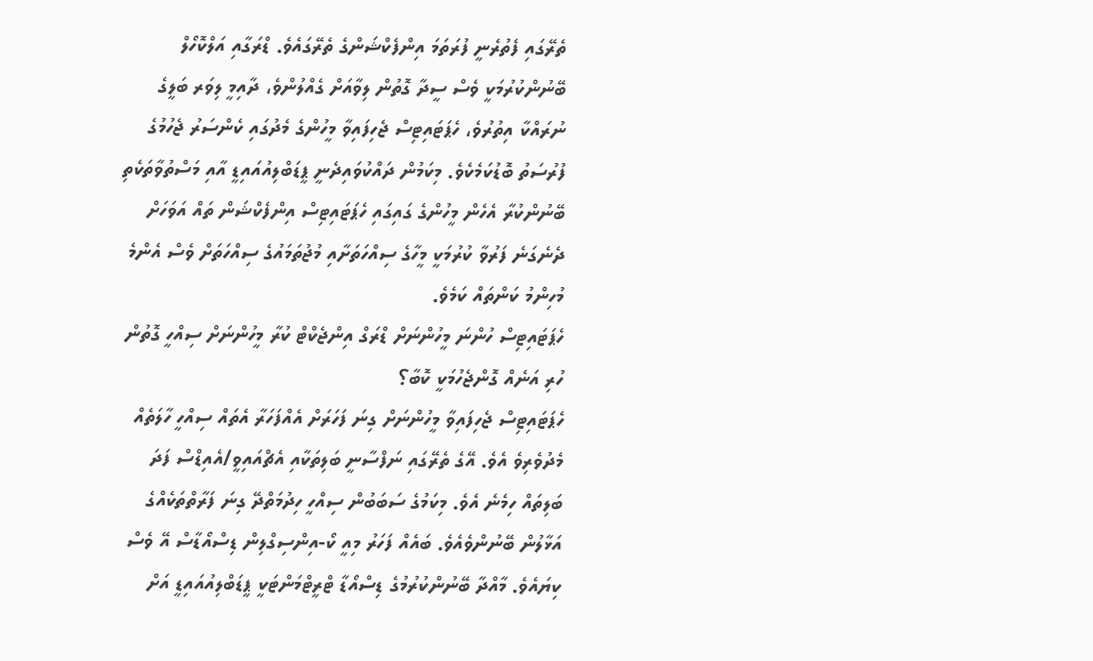ތެރޭގައި ފެތުރެނީ ފުރަތަމަ އިންފެކްޝަންގެ ތެރޭގައެވެ. ޑްރަގާއި އަލްކޮހޯލް ބޭނުންކުރުމަކީ ވެސް ސީދާ ގޮތުން ލިވާއަށް ގެއްލުންވެ، ދާއިމީ ލިވަރ ބަލީގެ ނުރައްކާ އިތުރުވެ، ހެޕަޓައިޓިސް ޖެހިފައިވާ މީހުންގެ މެދުގައި ކެންސަރު ޖެހުމުގެ ފުރުސަތު ބޮޑުކަމެކެވެ. މިކަމުން ދައްކުވައިދެނީ ޕީޑަބްލިއުއައިޑީ އާއި މަސްތުވާތަކެތި ބޭނުންކުރާ އެހެން މީހުންގެ ގައިގައި ހެޕަޓައިޓިސް އިންފެކްޝަން ތައް އަވަހަށް ދެނެގަނެ ފަރުވާ ކުރުމަކީ މީހާގެ ސިއްހަތަށާއި މުޖުތަމައުގެ ސިއްހަތަށް ވެސް އެންމެ މުހިންމު ކަންތައް ކަމެވެ.
ހެޕަޓައިޓިސް ހުންނަ މީހުންނަށް ޑްރަގް އިންޖެކްޓް ކުރާ މީހުންނަށް ސިއްހީ ގޮތުން ހުރި އަނެއް ގޮންޖެހުމަކީ ކޮބާ؟
ހެޕަޓައިޓިސް ޖެހިފައިވާ މީހުންނަށް ގިނަ ފަހަރަށް އެއްފަހަރާ އެތައް ސިއްހީ ހާލަތެއް މެދުވެރިވެ އެވެ. އޭގެ ތެރޭގައި ނަފްސާނީ ބަލިތަކާއި އެޗްއައިވީ/އެއިޑްސް ފަދަ ބަލިތައް ހިމެނެ އެވެ. މިކަމުގެ ސަބަބުން ސިއްހީ ހިދުމަތްދޭ ގިނަ ފަރާތްތަކެއްގެ އަޅާލުން ބޭނުންވެއެވެ. ބައެއް ފަހަރު މިއީ ކޯ-އިންސިގްލިން ޑިސްއޯޑާސް އޭ ވެސް ކިޔައެވެ. މާއްދާ ބޭނުންކުރުމުގެ ޑިސްއޯޑާ ޓްރީޓްމަންޓަކީ ޕީޑަބްލިއުއައިޑީ އަށް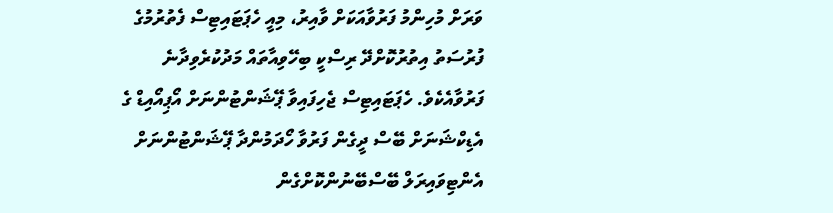ވަރަށް މުހިންމު ފަރުވާއަކަށް ވާއިރު، މިއީ ހެޕަޓައިޓިސް ފެތުރުމުގެ ފުރުސަތު އިތުރުކޮށްދޭ ރިސްކީ ބިހޭވިއާތައް މަދުކުރެވިދާނެ ފަރުވާއެކެވެ. ހެޕަޓައިޓިސް ޖެހިފައިވާ ޕޭޝަންޓުންނަށް އޯޕިއޯއިޑް ގެ އެޑިކްޝަނަށް ބޭސް ދީގެން ފަރުވާ ހޯދަމުންދާ ޕޭޝަންޓުންނަށް އެންޓިވައިރަލް ބޭސްބޭނުންކޮށްގެން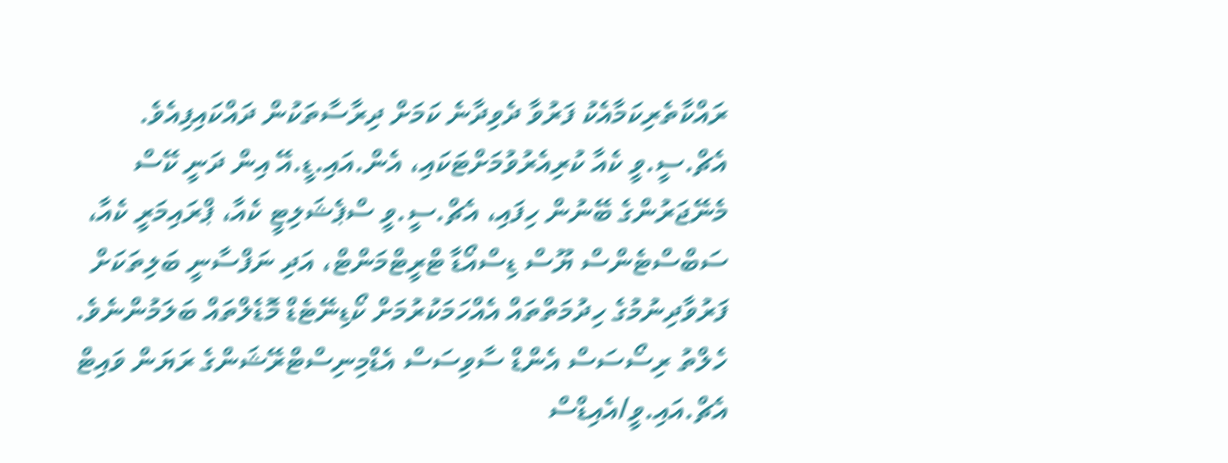ރައްކާތެރިކަމާއެކު ފަރުވާ ދެވިދާނެ ކަމަށް ދިރާސާތަކުން ދައްކައިފިއެވެ.
އެޗް.ސީ.ވީ ކެއާ ކުރިއެރުވުމަށްޓަކައި، އެން.އައި.ޑީ.އޭ އިން ދަނީ ކޭސް މެނޭޖަރުންގެ ބޭނުން ހިފައި، އެޗް.ސީ.ވީ ސްޕެޝަލިޓީ ކެއާ، ޕްރައިމަރީ ކެއާ، ސަބްސްޓެންސް ޔޫސް ޑިސްއޯޑާ ޓްރީޓްމަންޓް، އަދި ނަފްސާނީ ބަލިތަކަށް ފަރުވާދިނުމުގެ ހިދުމަތްތައް އެއްހަމަކުރުމަށް ކޯޑިނޭޓެޑް މޮޑެލްތައް ބަލަމުންނެވެ. ހެލްތު ރިސޯސަސް އެންޑް ސާވިސަސް އެޑްމިނިސްޓްރޭޝަންގެ ރަޔަން ވައިޓް އެޗް.އައި.ވީ/އެއިޑްސް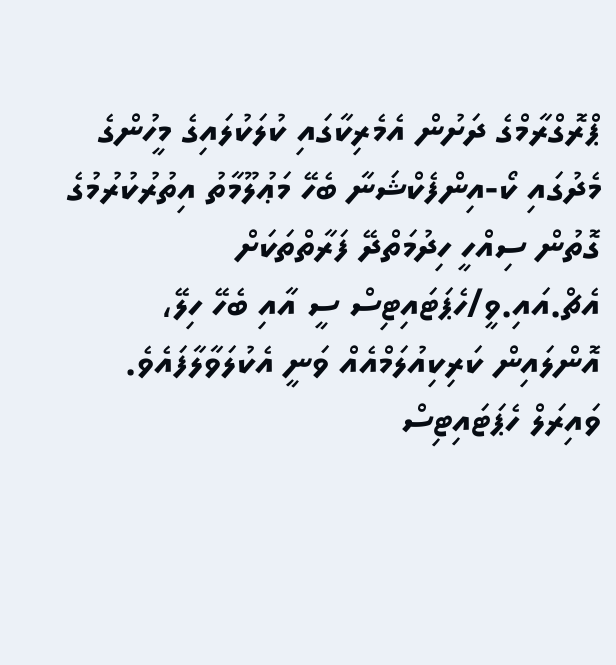ޕްރޮގްރާމްގެ ދަށުން އެމެރިކާގައި ކުލަކުލައިގެ މީހުންގެ މެދުގައި ކޯ-އިންފެކްޝަނާ ބެހޭ މަޢުލޫމާތު އިތުރުކުރުމުގެ ގޮތުން ސިއްހީ ހިދުމަތްދޭ ފަރާތްތަކަށް އެޗް.އައި.ވީ/ހެޕަޓައިޓިސް ސީ އާއި ބެހޭ ހިލޭ، އޮންލައިން ކަރިކިއުލަމްއެއް ވަނީ އެކުލަވާލާފައެވެ. ވައިރަލް ހެޕަޓައިޓިސް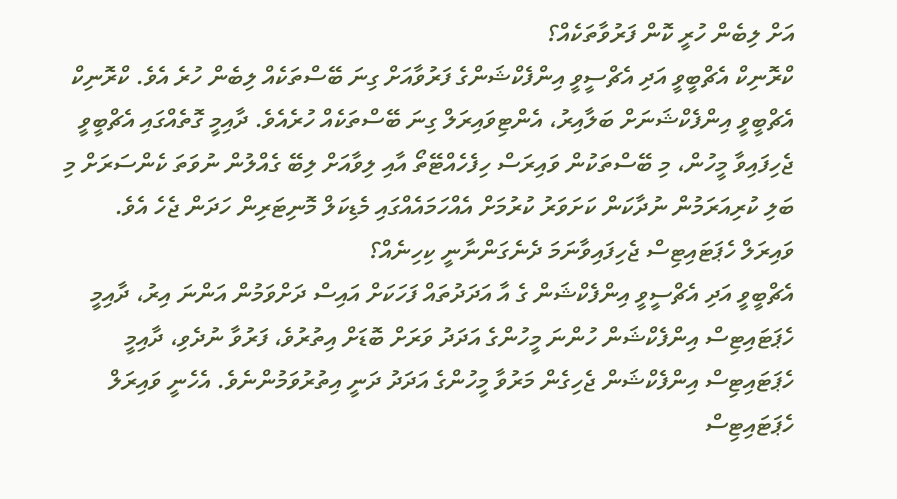އަށް ލިބެން ހުރީ ކޮން ފަރުވާތަކެއް؟
ކްރޮނިކް އެޗްބީވީ އަދި އެޗްސީވީ އިންފެކްޝަންގެ ފަރުވާއަށް ގިނަ ބޭސްތަކެއް ލިބެން ހުރެ އެވެ. ކްރޮނިކް އެޗްބީވީ އިންފެކްޝަނަށް ބަލާއިރު، އެންޓިވައިރަލް ގިނަ ބޭސްތަކެއް ހުރެއެވެ. ދާއިމީ ގޮތެއްގައި އެޗްބީވީ ޖެހިފައިވާ މީހުން، މި ބޭސްތަކުން ވައިރަސް ހިފެހެއްޓޭތޯ އާއި ލިވާއަށް ލިބޭ ގެއްލުން ނުވަތަ ކެންސަރަށް މި ބަލި ކުރިއަރަމުން ނުދާކަން ކަށަވަރު ކުރުމަށް އެއްހަމައެއްގައި މެޑިކަލް މޮނިޓަރިން ހަދަން ޖެހެ އެވެ.
ވައިރަލް ހެޕަޓައިޓިސް ޖެހިފައިވާނަމަ ދެނެގަންނާނީ ކިހިނެއް؟
އެޗްބީވީ އަދި އެޗްސީވީ އިންފެކްޝަން ގެ އާ އަދަދުތައް ފަހަކަށް އައިސް ދަށްވަމުން އަންނަ އިރު، ދާއިމީ ހެޕަޓައިޓިސް އިންފެކްޝަން ހުންނަ މީހުންގެ އަދަދު ވަރަށް ބޮޑަށް އިތުރުވެ، ފަރުވާ ނުދެވި، ދާއިމީ ހެޕަޓައިޓިސް އިންފެކްޝަން ޖެހިގެން މަރުވާ މީހުންގެ އަދަދު ދަނީ އިތުރުވަމުންނެވެ. އެހެނީ ވައިރަލް ހެޕަޓައިޓިސް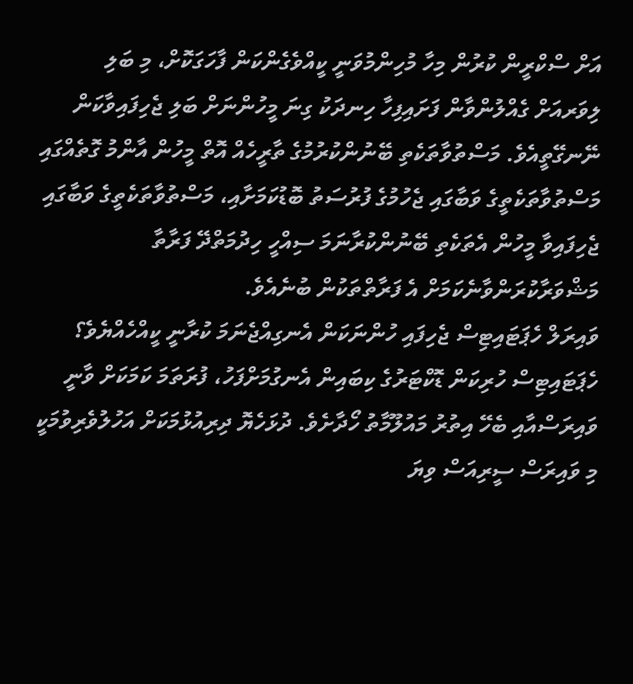އަށް ސްކްރީން ކުރުން މިހާ މުހިންމުވަނީ ކީއްވެގެންކަން ފާހަގަކޮށް، މި ބަލި ލިވަރއަށް ގެއްލުންވާން ފަށައިފިހާ ހިނދަކު ގިނަ މީހުންނަށް ބަލި ޖެހިފައިވާކަން ނޭނގޭތީއެވެ. މަސްތުވާތަކެތި ބޭނުންކުރުމުގެ ތާރީހެއް އޮތް މީހުން އާންމު ގޮތެއްގައި މަސްތުވާތަކެތީގެ ވަބާގައި ޖެހުމުގެ ފުރުސަތު ބޮޑުކަމަށާއި، މަސްތުވާތަކެތީގެ ވަބާގައި ޖެހިފައިވާ މީހުން އެތަކެތި ބޭނުންކުރާނަމަ ސިއްހީ ހިދުމަތްދޭ ފަރާތާ މަޝްވަރާކުރަންވާނެކަމަށް އެ ފަރާތްތަކުން ބުނެއެވެ.
ވައިރަލް ހެޕަޓައިޓިސް ޖެހިފައި ހުންނަކަން އެނގިއްޖެނަމަ ކުރާނީ ކީއްހެއްޔެވެ؟
ހެޕަޓައިޓިސް ހުރިކަން ޑޮކްޓަރުގެ ކިބައިން އެނގުމަށްފަހު، ފުރަތަމަ ކަމަކަށް ވާނީ ވައިރަސްއާއި ބެހޭ އިތުރު މައުލޫމާތު ހޯދާށެވެ. ދުޅަހެޔޮ ދިރިއުޅުމަކަށް އަހުލުވެރިވުމަކީ މި ވައިރަސް ސީރިއަސް ވިޔަ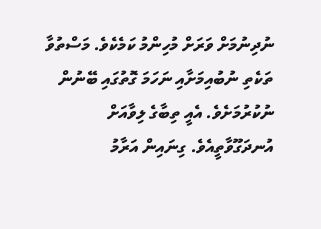ނުދިނުމަށް ވަރަށް މުހިންމު ކަމެކެވެ. މަސްތުވާ ތަކެތި ނުބުއިމަށާއި ނަހަމަ ގޮތުގައި ބޭނުން ނުކުރުމަށެވެ. އެއީ ތިބާގެ ލިވާއަށް އުނދަގޫވާތީއެވެ. ގިނައިން އަރާމު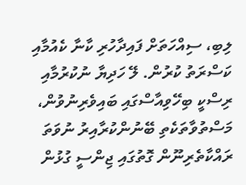ލިބި، ސިއްހަތަށް ފައިދާހުރި ކާނާ ކެއުމާއި ކަސްރަތު ކުރުން. ލޭ ހަދިޔާ ނުކުރުމާއި ރިސްކީ ބިހޭވިއާސްގައި ބައިވެރިނުވުން، މަސްތުވާތަކެތި ބޭނުންކުރާއިރު ނުވަތަ ރައްކާތެރިނޫން ގޮތުގައި ޖިންސީ ގުޅުން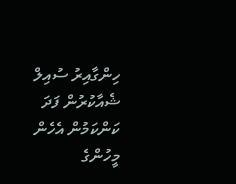ހިންގާއިރު ސުއިލް ޝެއާކުރުން ފަދަ ކަންކަމުން އެހެން މީހުންގެ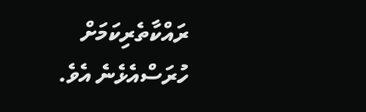ރައްކާތެރިކަމަށް ހުރަސްއެޅެނެ އެވެ.